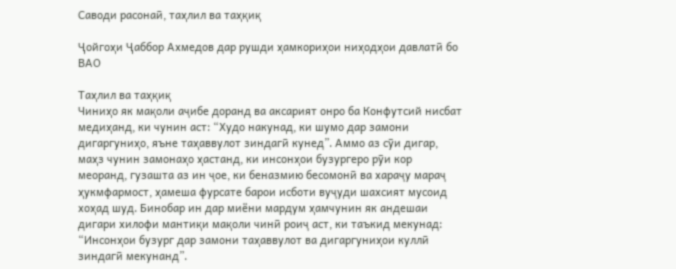Cаводи расонаӣ, таҳлил ва таҳқиқ

Ҷойгоҳи Ҷаббор Ахмедов дар рушди ҳамкориҳои ниҳодҳои давлатӣ бо ВАО

Таҳлил ва таҳқиқ
Чиниҳо як мақоли аҷибе доранд ва аксарият онро ба Конфутсий нисбат медиҳанд, ки чунин аст: “Худо накунад, ки шумо дар замони дигаргуниҳо, яъне таҳаввулот зиндагӣ кунед”. Аммо аз сӯи дигар, маҳз чунин замонаҳо ҳастанд, ки инсонҳои бузургеро рӯи кор меоранд, гузашта аз ин ҷое, ки беназмию бесомонӣ ва хараҷу мараҷ ҳукмфармост, ҳамеша фурсате барои исботи вуҷуди шахсият мусоид хоҳад шуд. Бинобар ин дар миёни мардум ҳамчунин як андешаи дигари хилофи мантиқи мақоли чинӣ роиҷ аст, ки таъкид мекунад: “Инсонҳои бузург дар замони таҳаввулот ва дигаргуниҳои куллӣ зиндагӣ мекунанд”.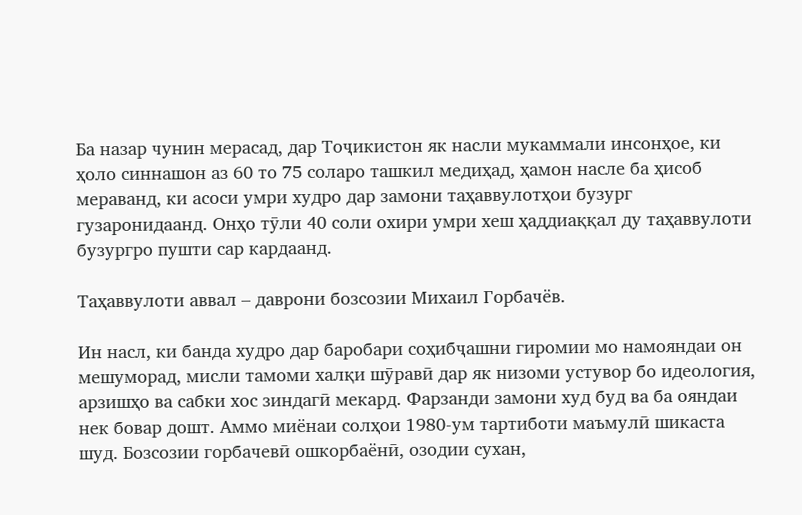Ба назар чунин мерасад, дар Тоҷикистон як насли мукаммали инсонҳое, ки ҳоло синнашон аз 60 то 75 соларо ташкил медиҳад, ҳамон насле ба ҳисоб мераванд, ки асоси умри худро дар замони таҳаввулотҳои бузург гузаронидаанд. Онҳо тӯли 40 соли охири умри хеш ҳаддиаққал ду таҳаввулоти бузургро пушти сар кардаанд.

Таҳаввулоти аввал – даврони бозсозии Михаил Горбачёв.

Ин насл, ки банда худро дар баробари соҳибҷашни гиромии мо намояндаи он мешуморад, мисли тамоми халқи шӯравӣ дар як низоми устувор бо идеология, арзишҳо ва сабки хос зиндагӣ мекард. Фарзанди замони худ буд ва ба ояндаи нек бовар дошт. Аммо миёнаи солҳои 1980-ум тартиботи маъмулӣ шикаста шуд. Бозсозии горбачевӣ ошкорбаёнӣ, озодии сухан,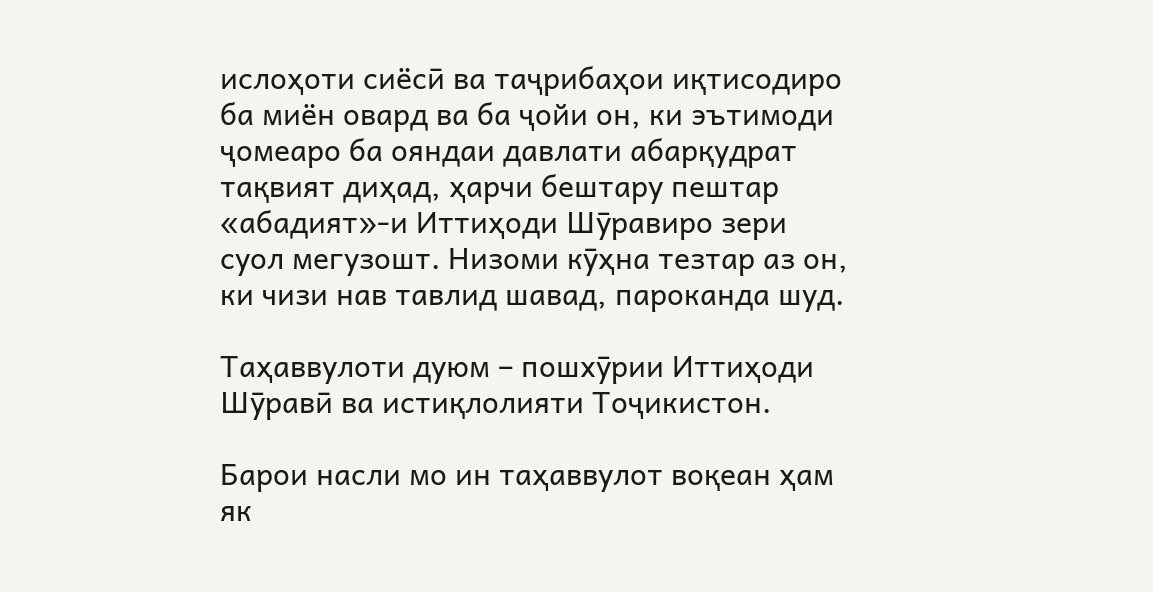ислоҳоти сиёсӣ ва таҷрибаҳои иқтисодиро ба миён овард ва ба ҷойи он, ки эътимоди ҷомеаро ба ояндаи давлати абарқудрат тақвият диҳад, ҳарчи бештару пештар «абадият»-и Иттиҳоди Шӯравиро зери суол мегузошт. Низоми кӯҳна тезтар аз он, ки чизи нав тавлид шавад, пароканда шуд.

Таҳаввулоти дуюм – пошхӯрии Иттиҳоди Шӯравӣ ва истиқлолияти Тоҷикистон.

Барои насли мо ин таҳаввулот воқеан ҳам як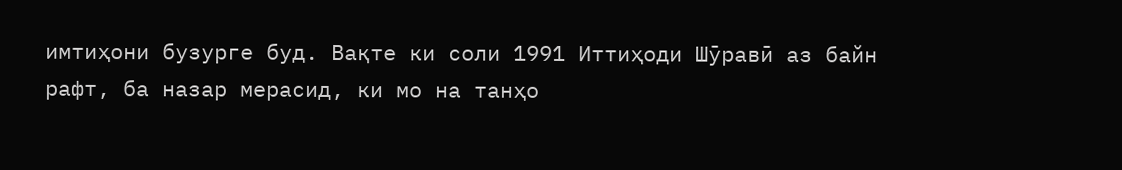имтиҳони бузурге буд. Вақте ки соли 1991 Иттиҳоди Шӯравӣ аз байн рафт, ба назар мерасид, ки мо на танҳо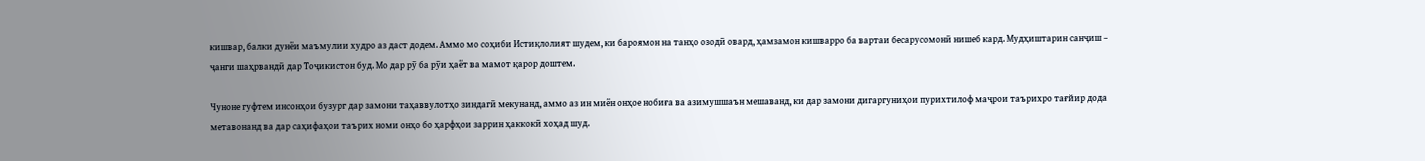кишвар, балки дунёи маъмулии худро аз даст додем. Аммо мо соҳиби Истиқлолият шудем, ки бароямон на танҳо озодӣ овард, ҳамзамон кишварро ба вартаи бесарусомонӣ нишеб кард. Мудҳиштарин санҷиш – ҷанги шаҳрвандӣ дар Тоҷикистон буд. Мо дар рӯ ба рӯи ҳаёт ва мамот қарор доштем.

Чуноне гуфтем инсонҳои бузург дар замони таҳаввулотҳо зиндагӣ мекунанд, аммо аз ин миён онҳое нобиға ва азимушшаън мешаванд, ки дар замони дигаргуниҳои пурихтилоф маҷрои таърихро тағйир дода метавонанд ва дар саҳифаҳои таърих номи онҳо бо ҳарфҳои заррин ҳаккокӣ хоҳад шуд.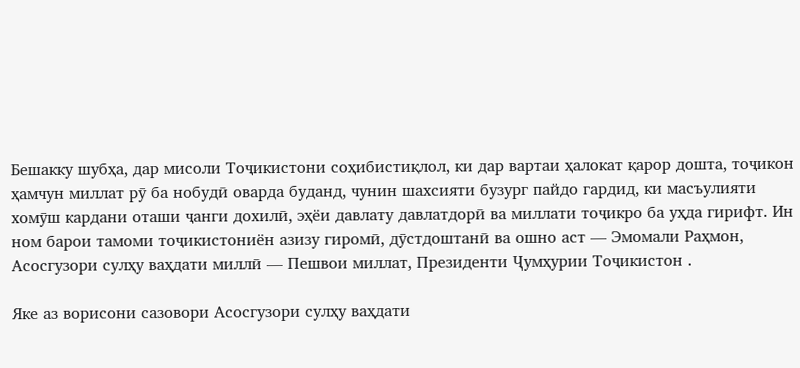Бешакку шубҳа, дар мисоли Тоҷикистони соҳибистиқлол, ки дар вартаи ҳалокат қарор дошта, тоҷикон ҳамчун миллат рӯ ба нобудӣ оварда буданд, чунин шахсияти бузург пайдо гардид, ки масъулияти хомӯш кардани оташи ҷанги дохилӣ, эҳёи давлату давлатдорӣ ва миллати тоҷикро ба уҳда гирифт. Ин ном барои тамоми тоҷикистониён азизу гиромӣ, дӯстдоштанӣ ва ошно аст — Эмомали Раҳмон, Асосгузори сулҳу ваҳдати миллӣ — Пешвои миллат, Президенти Ҷумҳурии Тоҷикистон .

Яке аз ворисони сазовори Асосгузори сулҳу ваҳдати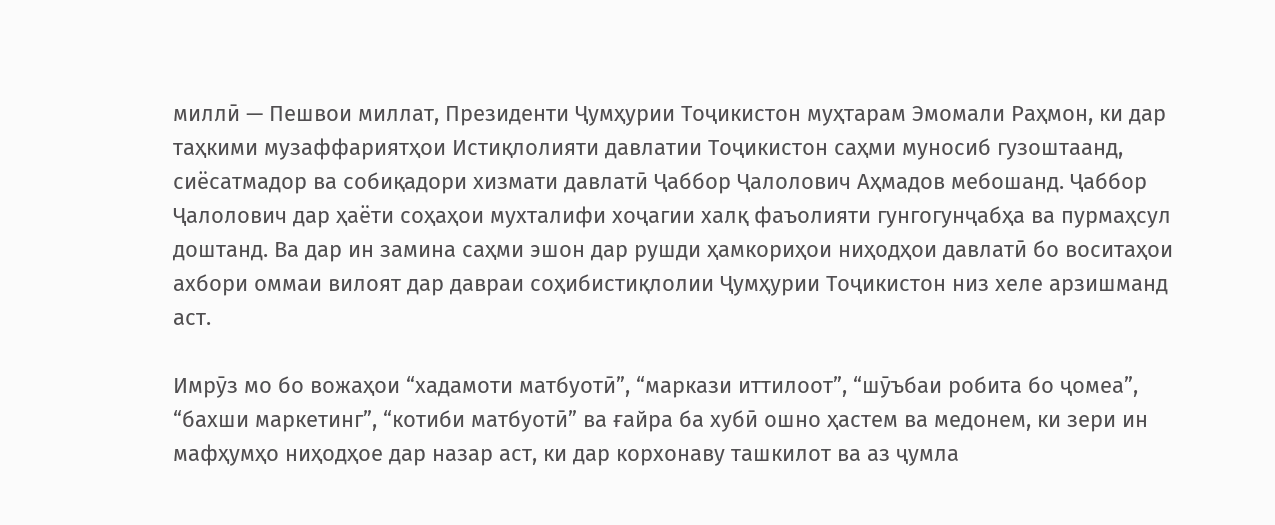миллӣ — Пешвои миллат, Президенти Ҷумҳурии Тоҷикистон муҳтарам Эмомали Раҳмон, ки дар таҳкими музаффариятҳои Истиқлолияти давлатии Тоҷикистон саҳми муносиб гузоштаанд, сиёсатмадор ва собиқадори хизмати давлатӣ Ҷаббор Ҷалолович Аҳмадов мебошанд. Ҷаббор Ҷалолович дар ҳаёти соҳаҳои мухталифи хоҷагии халқ фаъолияти гунгогунҷабҳа ва пурмаҳсул доштанд. Ва дар ин замина саҳми эшон дар рушди ҳамкориҳои ниҳодҳои давлатӣ бо воситаҳои ахбори оммаи вилоят дар давраи соҳибистиқлолии Ҷумҳурии Тоҷикистон низ хеле арзишманд аст.

Имрӯз мо бо вожаҳои “хадамоти матбуотӣ”, “маркази иттилоот”, “шӯъбаи робита бо ҷомеа”, “бахши маркетинг”, “котиби матбуотӣ” ва ғайра ба хубӣ ошно ҳастем ва медонем, ки зери ин мафҳумҳо ниҳодҳое дар назар аст, ки дар корхонаву ташкилот ва аз ҷумла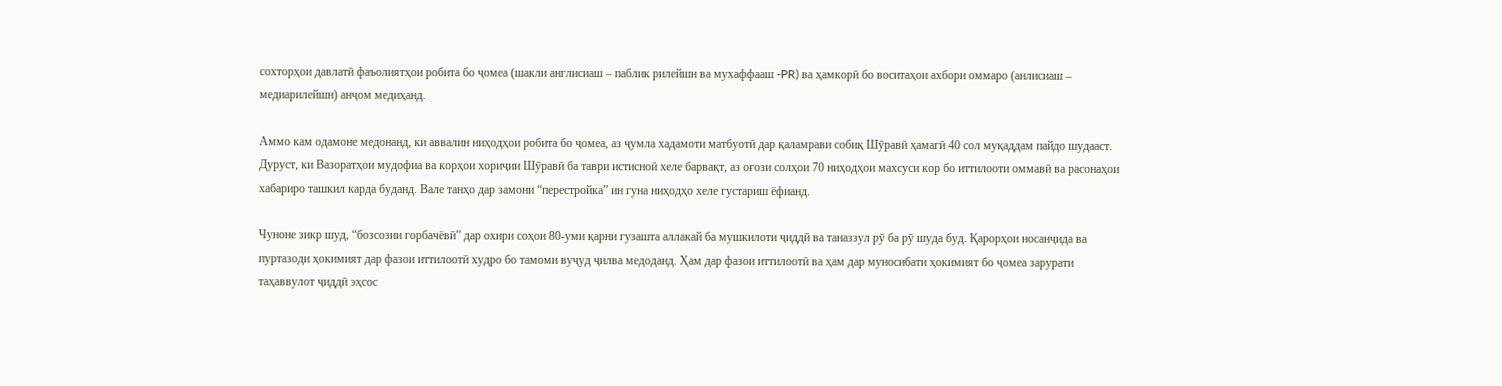сохторҳои давлатӣ фаъолиятҳои робита бо ҷомеа (шакли англисиаш – паблик рилейшн ва мухаффааш -PR) ва ҳамкорӣ бо воситаҳои ахбори оммаро (анлисиаш – медиарилейшн) анҷом медиҳанд.

Аммо кам одамоне медонанд, ки аввалин ниҳодҳои робита бо ҷомеа, аз ҷумла хадамоти матбуотӣ дар қаламрави собиқ Шӯравӣ ҳамагӣ 40 сол муқаддам пайдо шудааст. Дуруст, ки Вазоратҳои мудофиа ва корҳои хориҷии Шӯравӣ ба таври истисноӣ хеле барвақт, аз оғози солҳои 70 ниҳодҳои махсуси кор бо иттилооти оммавӣ ва расонаҳои хабариро ташкил карда буданд. Вале танҳо дар замони “перестройка” ин гуна ниҳодҳо хеле густариш ёфианд.

Чуноне зикр шуд, “бозсозии горбачёвӣ” дар охири соҳои 80-уми қарни гузашта аллакай ба мушкилоти ҷиддӣ ва таназзул рӯ ба рӯ шуда буд. Қарорҳои носанҷида ва пуртазоди ҳокимият дар фазои иттилоотӣ худро бо тамоми вуҷуд ҷилва медоданд. Ҳам дар фазои иттилоотӣ ва ҳам дар муносибати ҳокимият бо ҷомеа зарурати таҳаввулот ҷиддӣ эҳсос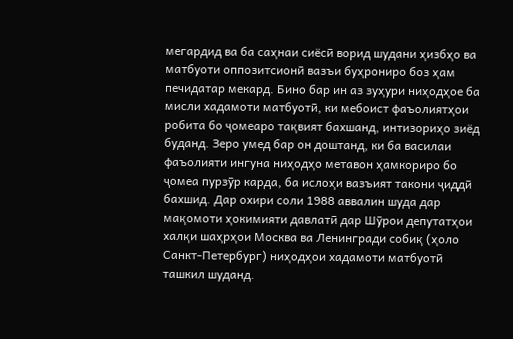мегардид ва ба саҳнаи сиёсӣ ворид шудани ҳизбҳо ва матбуоти оппозитсионӣ вазъи буҳрониро боз ҳам печидатар мекард. Бино бар ин аз зуҳури ниҳодҳое ба мисли хадамоти матбуотӣ, ки мебоист фаъолиятҳои робита бо ҷомеаро тақвият бахшанд, интизориҳо зиёд буданд. Зеро умед бар он доштанд, ки ба василаи фаъолияти ингуна ниҳодҳо метавон ҳамкориро бо ҷомеа пурзӯр карда, ба ислоҳи вазъият такони ҷиддӣ бахшид. Дар охири соли 1988 аввалин шуда дар мақомоти ҳокимияти давлатӣ дар Шӯрои депутатҳои халқи шаҳрҳои Москва ва Ленингради собиқ (ҳоло Санкт-Петербург) ниҳодҳои хадамоти матбуотӣ ташкил шуданд.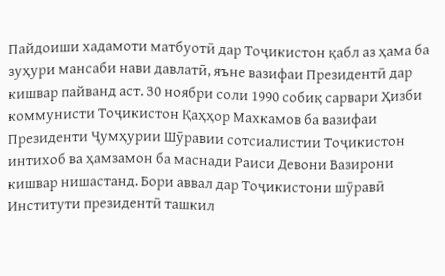Пайдоиши хадамоти матбуотӣ дар Тоҷикистон қабл аз ҳама ба зуҳури мансаби нави давлатӣ, яъне вазифаи Президентӣ дар кишвар пайванд аст. З0 ноябри соли 1990 собиқ сарвари Ҳизби коммунисти Тоҷикистон Қаҳҳор Махкамов ба вазифаи Президенти Ҷумҳурии Шӯравии сотсиалистии Тоҷикистон интихоб ва ҳамзамон ба маснади Раиси Девони Вазирони кишвар нишастанд. Бори аввал дар Тоҷикистони шӯравӣ Институти президентӣ ташкил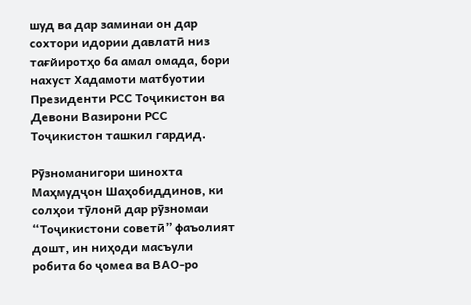шуд ва дар заминаи он дар сохтори идории давлатӣ низ тағйиротҳо ба амал омада, бори нахуст Хадамоти матбуотии Президенти РСС Тоҷикистон ва Девони Вазирони РСС Тоҷикистон ташкил гардид.

Рӯзноманигори шинохта Маҳмудҷон Шаҳобиддинов, ки солҳои тӯлонӣ дар рӯзномаи “Тоҷикистони советӣ” фаъолият дошт, ин ниҳоди масъули робита бо ҷомеа ва ВАО-ро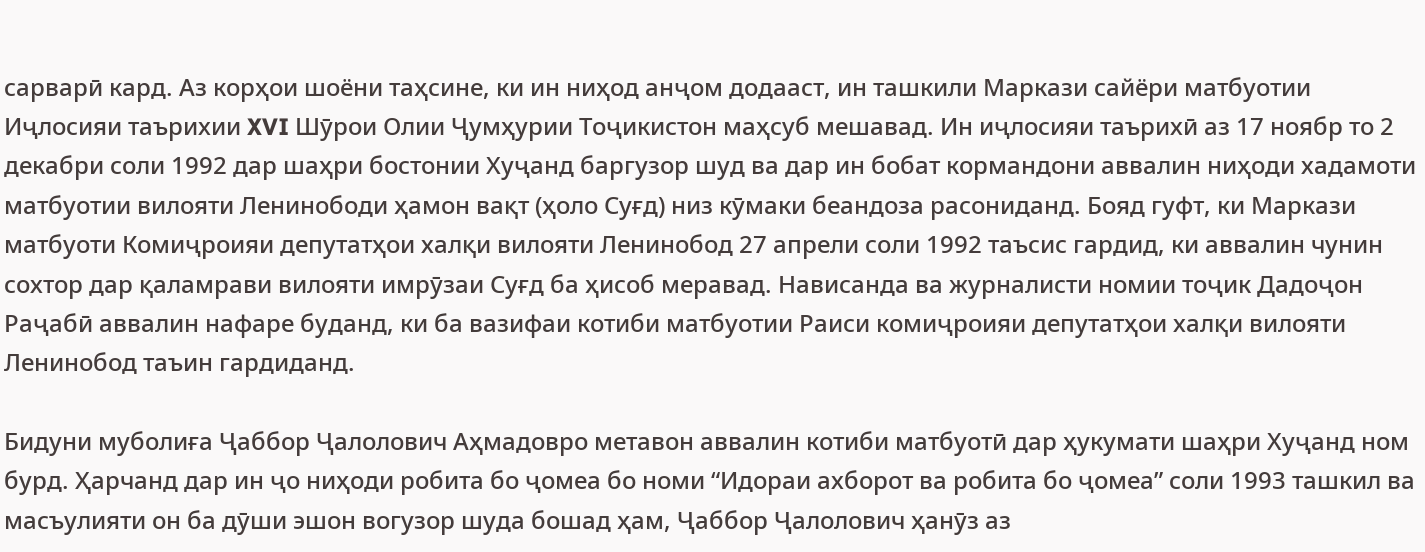сарварӣ кард. Аз корҳои шоёни таҳсине, ки ин ниҳод анҷом додааст, ин ташкили Маркази сайёри матбуотии Иҷлосияи таърихии XVI Шӯрои Олии Ҷумҳурии Тоҷикистон маҳсуб мешавад. Ин иҷлосияи таърихӣ аз 17 ноябр то 2 декабри соли 1992 дар шаҳри бостонии Хуҷанд баргузор шуд ва дар ин бобат кормандони аввалин ниҳоди хадамоти матбуотии вилояти Ленинободи ҳамон вақт (ҳоло Суғд) низ кӯмаки беандоза расониданд. Бояд гуфт, ки Маркази матбуоти Комиҷроияи депутатҳои халқи вилояти Ленинобод 27 апрели соли 1992 таъсис гардид, ки аввалин чунин сохтор дар қаламрави вилояти имрӯзаи Суғд ба ҳисоб меравад. Нависанда ва журналисти номии тоҷик Дадоҷон Раҷабӣ аввалин нафаре буданд, ки ба вазифаи котиби матбуотии Раиси комиҷроияи депутатҳои халқи вилояти Ленинобод таъин гардиданд.

Бидуни муболиға Ҷаббор Ҷалолович Аҳмадовро метавон аввалин котиби матбуотӣ дар ҳукумати шаҳри Хуҷанд ном бурд. Ҳарчанд дар ин ҷо ниҳоди робита бо ҷомеа бо номи “Идораи ахборот ва робита бо ҷомеа” соли 1993 ташкил ва масъулияти он ба дӯши эшон вогузор шуда бошад ҳам, Ҷаббор Ҷалолович ҳанӯз аз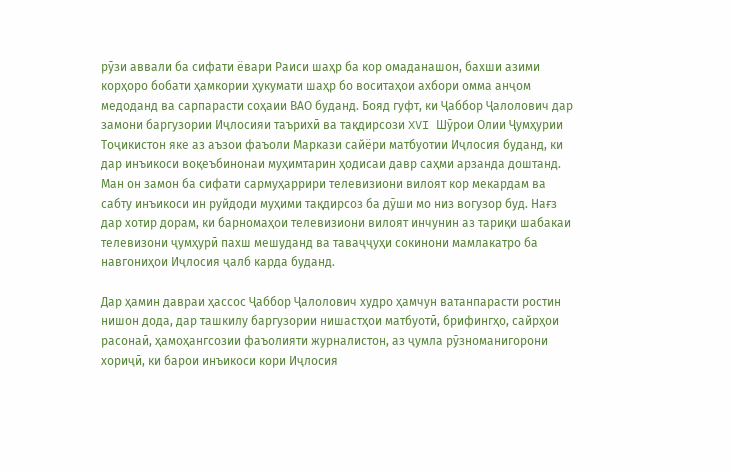рӯзи аввали ба сифати ёвари Раиси шаҳр ба кор омаданашон, бахши азими корҳоро бобати ҳамкории ҳукумати шаҳр бо воситаҳои ахбори омма анҷом медоданд ва сарпарасти соҳаии ВАО буданд. Бояд гуфт, ки Ҷаббор Ҷалолович дар замони баргузории Иҷлосияи таърихӣ ва тақдирсози XVI Шӯрои Олии Ҷумҳурии Тоҷикистон яке аз аъзои фаъоли Маркази сайёри матбуотии Иҷлосия буданд, ки дар инъикоси воқеъбинонаи муҳимтарин ҳодисаи давр саҳми арзанда доштанд. Ман он замон ба сифати сармуҳаррири телевизиони вилоят кор мекардам ва сабту инъикоси ин руйдоди муҳими тақдирсоз ба дӯши мо низ вогузор буд. Нағз дар хотир дорам, ки барномаҳои телевизиони вилоят инчунин аз тариқи шабакаи телевизони ҷумҳурӣ пахш мешуданд ва таваҷҷуҳи сокинони мамлакатро ба навгониҳои Иҷлосия ҷалб карда буданд.

Дар ҳамин давраи ҳассос Ҷаббор Ҷалолович худро ҳамчун ватанпарасти ростин нишон дода, дар ташкилу баргузории нишастҳои матбуотӣ, брифингҳо, сайрҳои расонаӣ, ҳамоҳангсозии фаъолияти журналистон, аз ҷумла рӯзноманигорони хориҷӣ, ки барои инъикоси кори Иҷлосия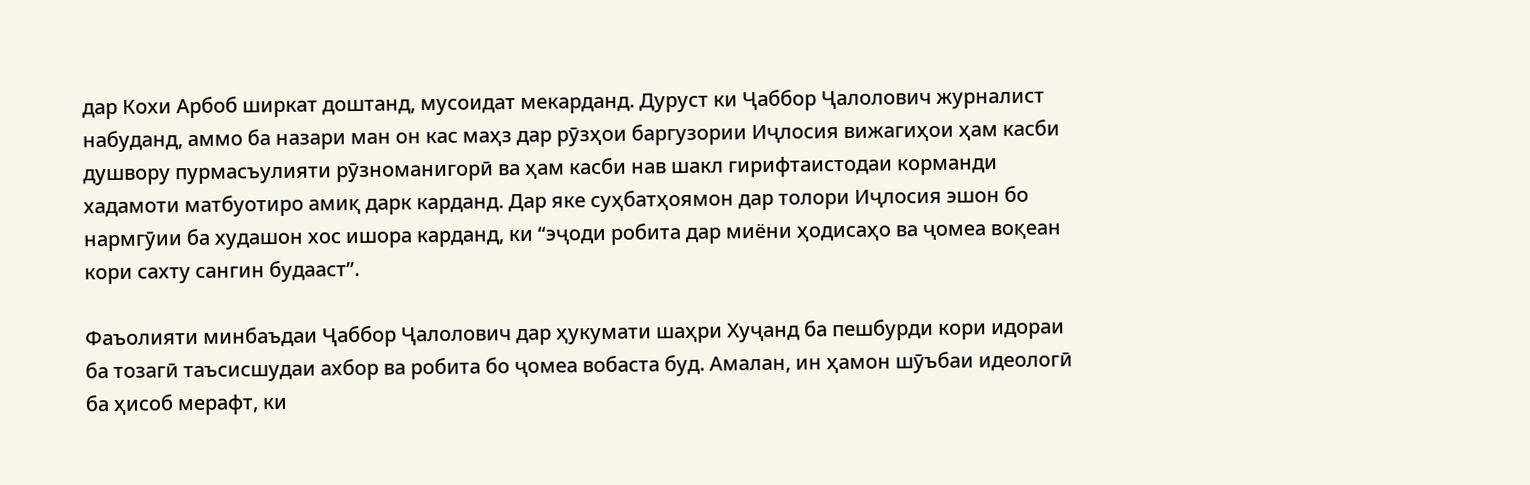дар Кохи Арбоб ширкат доштанд, мусоидат мекарданд. Дуруст ки Ҷаббор Ҷалолович журналист набуданд, аммо ба назари ман он кас маҳз дар рӯзҳои баргузории Иҷлосия вижагиҳои ҳам касби душвору пурмасъулияти рӯзноманигорӣ ва ҳам касби нав шакл гирифтаистодаи корманди хадамоти матбуотиро амиқ дарк карданд. Дар яке суҳбатҳоямон дар толори Иҷлосия эшон бо нармгӯии ба худашон хос ишора карданд, ки “эҷоди робита дар миёни ҳодисаҳо ва ҷомеа воқеан кори сахту сангин будааст”.

Фаъолияти минбаъдаи Ҷаббор Ҷалолович дар ҳукумати шаҳри Хуҷанд ба пешбурди кори идораи ба тозагӣ таъсисшудаи ахбор ва робита бо ҷомеа вобаста буд. Амалан, ин ҳамон шӯъбаи идеологӣ ба ҳисоб мерафт, ки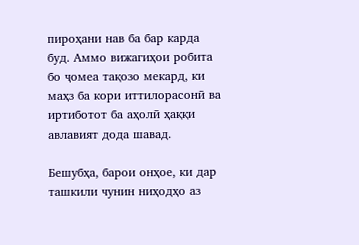пироҳани нав ба бар карда буд. Аммо вижагиҳои робита бо ҷомеа тақозо мекард, ки маҳз ба кори иттилорасонӣ ва иртиботот ба аҳолӣ ҳаққи авлавият дода шавад.

Бешубҳа, барои онҳое, ки дар ташкили чунин ниҳодҳо аз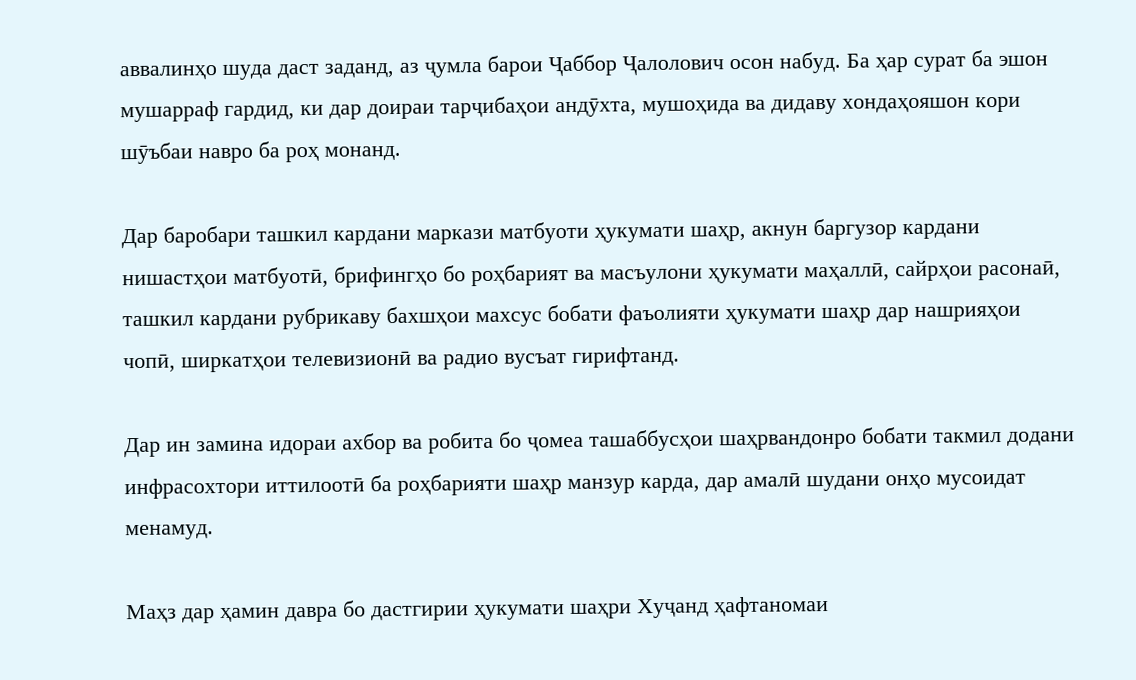аввалинҳо шуда даст заданд, аз ҷумла барои Ҷаббор Ҷалолович осон набуд. Ба ҳар сурат ба эшон мушарраф гардид, ки дар доираи тарҷибаҳои андӯхта, мушоҳида ва дидаву хондаҳояшон кори шӯъбаи навро ба роҳ монанд.

Дар баробари ташкил кардани маркази матбуоти ҳукумати шаҳр, акнун баргузор кардани нишастҳои матбуотӣ, брифингҳо бо роҳбарият ва масъулони ҳукумати маҳаллӣ, сайрҳои расонаӣ, ташкил кардани рубрикаву бахшҳои махсус бобати фаъолияти ҳукумати шаҳр дар нашрияҳои чопӣ, ширкатҳои телевизионӣ ва радио вусъат гирифтанд.

Дар ин замина идораи ахбор ва робита бо ҷомеа ташаббусҳои шаҳрвандонро бобати такмил додани инфрасохтори иттилоотӣ ба роҳбарияти шаҳр манзур карда, дар амалӣ шудани онҳо мусоидат менамуд.

Маҳз дар ҳамин давра бо дастгирии ҳукумати шаҳри Хуҷанд ҳафтаномаи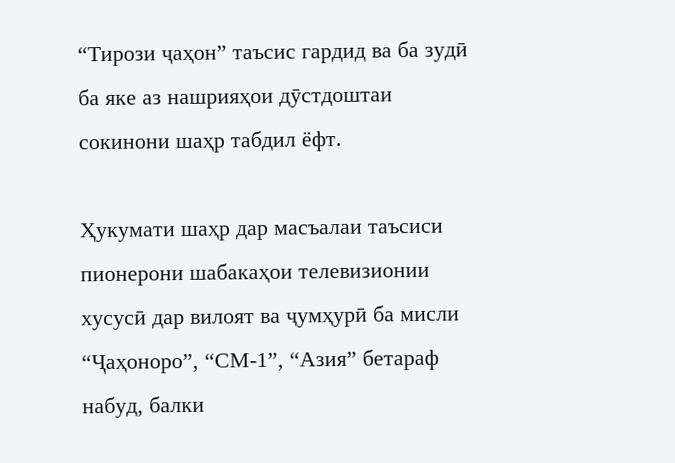“Тирози ҷаҳон” таъсис гардид ва ба зудӣ ба яке аз нашрияҳои дӯстдоштаи сокинони шаҳр табдил ёфт.

Ҳукумати шаҳр дар масъалаи таъсиси пионерони шабакаҳои телевизионии хусусӣ дар вилоят ва ҷумҳурӣ ба мисли “Ҷаҳоноро”, “СМ-1”, “Азия” бетараф набуд, балки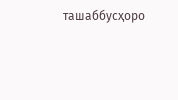ташаббусҳоро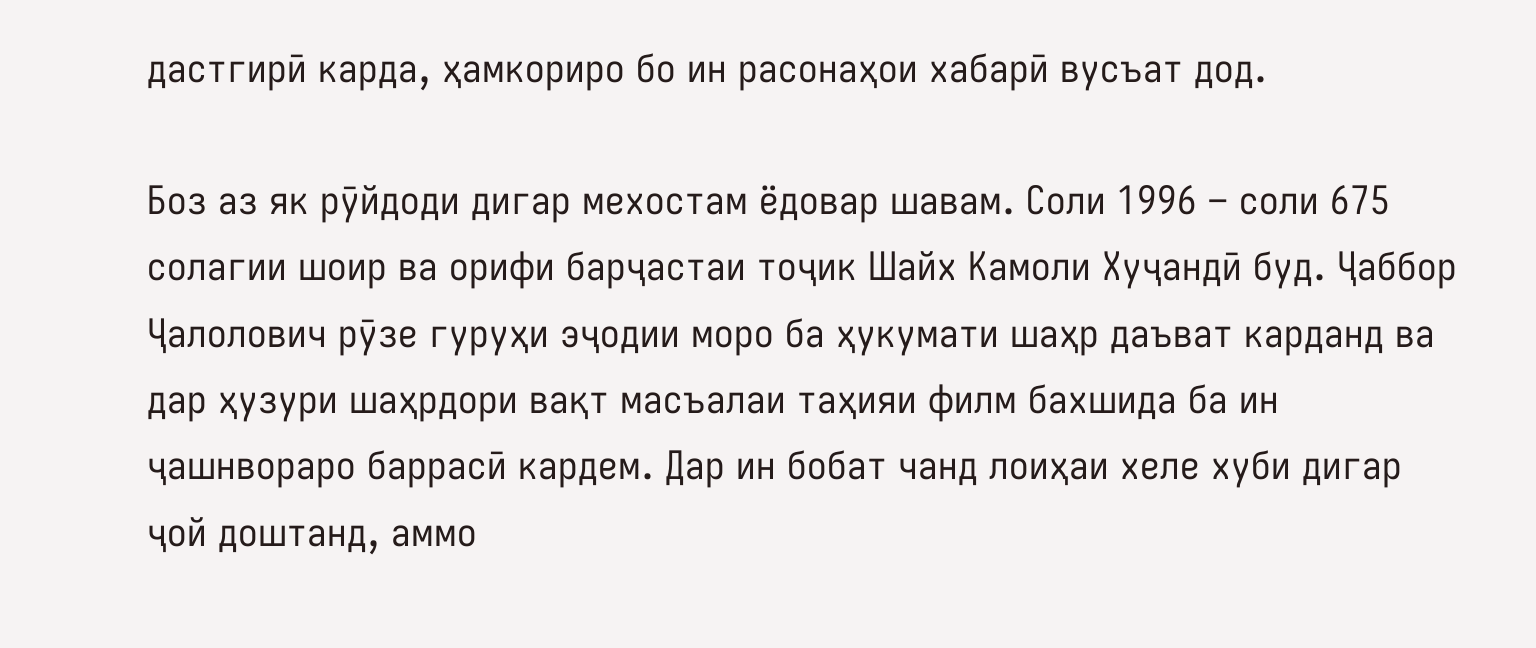дастгирӣ карда, ҳамкориро бо ин расонаҳои хабарӣ вусъат дод.

Боз аз як рӯйдоди дигар мехостам ёдовар шавам. Соли 1996 – соли 675 солагии шоир ва орифи барҷастаи тоҷик Шайх Камоли Хуҷандӣ буд. Ҷаббор Ҷалолович рӯзе гуруҳи эҷодии моро ба ҳукумати шаҳр даъват карданд ва дар ҳузури шаҳрдори вақт масъалаи таҳияи филм бахшида ба ин ҷашнвораро баррасӣ кардем. Дар ин бобат чанд лоиҳаи хеле хуби дигар ҷой доштанд, аммо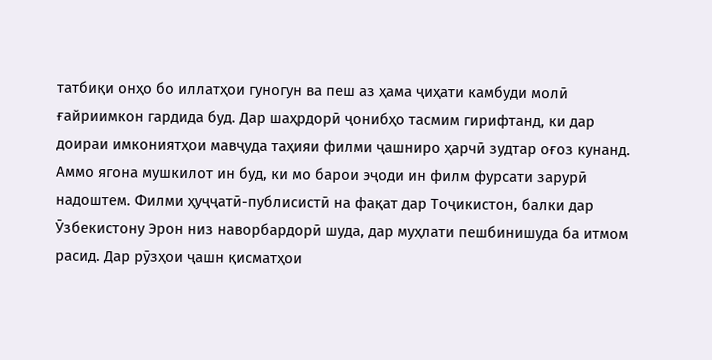татбиқи онҳо бо иллатҳои гуногун ва пеш аз ҳама ҷиҳати камбуди молӣ ғайриимкон гардида буд. Дар шаҳрдорӣ ҷонибҳо тасмим гирифтанд, ки дар доираи имкониятҳои мавҷуда таҳияи филми ҷашниро ҳарчӣ зудтар оғоз кунанд. Аммо ягона мушкилот ин буд, ки мо барои эҷоди ин филм фурсати зарурӣ надоштем. Филми ҳуҷҷатӣ-публисистӣ на фақат дар Тоҷикистон, балки дар Ӯзбекистону Эрон низ наворбардорӣ шуда, дар муҳлати пешбинишуда ба итмом расид. Дар рӯзҳои ҷашн қисматҳои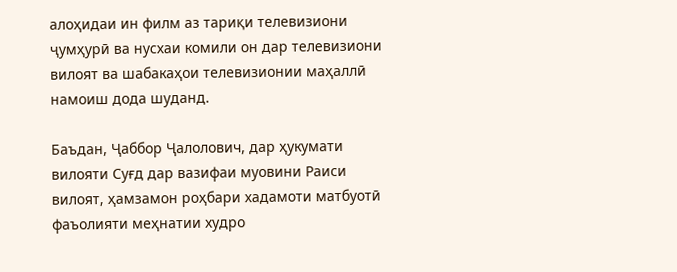алоҳидаи ин филм аз тариқи телевизиони ҷумҳурӣ ва нусхаи комили он дар телевизиони вилоят ва шабакаҳои телевизионии маҳаллӣ намоиш дода шуданд.

Баъдан, Ҷаббор Ҷалолович, дар ҳукумати вилояти Суғд дар вазифаи муовини Раиси вилоят, ҳамзамон роҳбари хадамоти матбуотӣ фаъолияти меҳнатии худро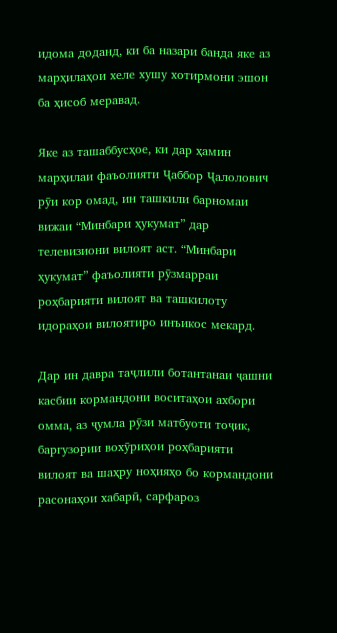идома доданд, ки ба назари банда яке аз марҳилаҳои хеле хушу хотирмони эшон ба ҳисоб меравад.

Яке аз ташаббусҳое, ки дар ҳамин марҳилаи фаъолияти Ҷаббор Ҷалолович рӯи кор омад, ин ташкили барномаи вижаи “Минбари ҳукумат” дар телевизиони вилоят аст. “Минбари ҳукумат” фаъолияти рӯзмарраи роҳбарияти вилоят ва ташкилоту идораҳои вилоятиро инъикос мекард.

Дар ин давра таҷлили ботантанаи ҷашни касбии кормандони воситаҳои ахбори омма, аз ҷумла рӯзи матбуоти тоҷик, баргузории вохӯриҳои роҳбарияти вилоят ва шаҳру ноҳияҳо бо кормандони расонаҳои хабарӣ, сарфароз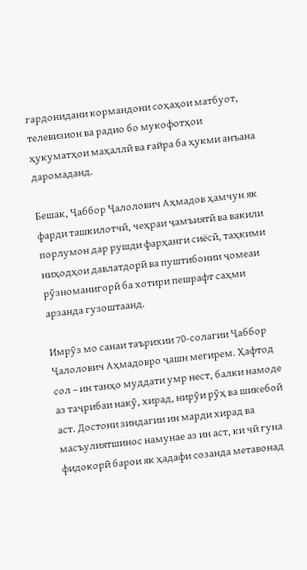гардонидани кормандони соҳаҳои матбуот, телевизион ва радио бо мукофотҳои ҳукуматҳои маҳаллӣ ва ғайра ба ҳукми анъана даромаданд.

Бешак, Ҷаббор Ҷалолович Аҳмадов ҳамчун як фарди ташкилотчӣ, чеҳраи ҷамъиятӣ ва вакили порлумон дар рушди фарҳанги сиёсӣ, таҳкими ниҳодҳои давлатдорӣ ва пуштибонии ҷомеаи рӯзноманигорӣ ба хотири пешрафт саҳми арзанда гузоштаанд.

Имрӯз мо санаи таърихии 70-солагии Ҷаббор Ҷалолович Аҳмадовро ҷашн мегирем. Ҳафтод сол – ин танҳо муддати умр нест, балки намоде аз таҷрибаи накӯ, хирад, нирӯи рӯҳ ва шикебоӣ аст. Достони зиндагии ин марди хирад ва масъулиятшинос намунае аз ин аст, ки чӣ гуна фидокорӣ барои як ҳадафи созанда метавонад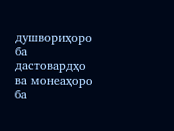душвориҳоро ба дастовардҳо ва монеаҳоро ба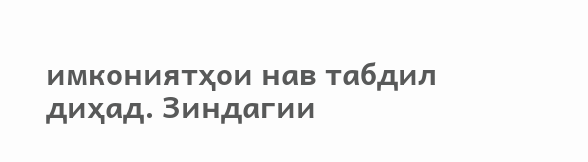имкониятҳои нав табдил диҳад. Зиндагии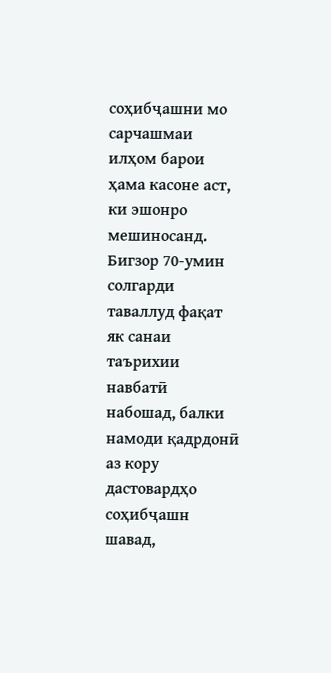соҳибҷашни мо сарчашмаи илҳом барои ҳама касоне аст, ки эшонро мешиносанд. Бигзор 70-умин солгарди таваллуд фақат як санаи таърихии навбатӣ набошад, балки намоди қадрдонӣ аз кору дастовардҳо соҳибҷашн шавад,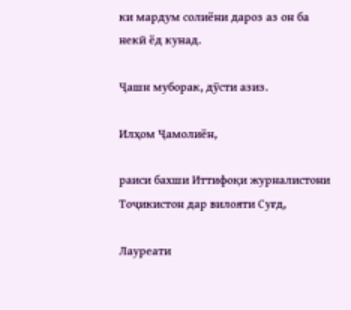ки мардум солиёни дароз аз он ба некӣ ёд кунад.

Ҷашн муборак, дӯсти азиз.

Илҳом Ҷамолиён,

раиси бахши Иттифоқи журналистони Тоҷикистон дар вилояти Суғд,

Лауреати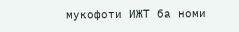мукофоти ИЖТ ба номи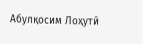Абулқосим Лоҳутӣ